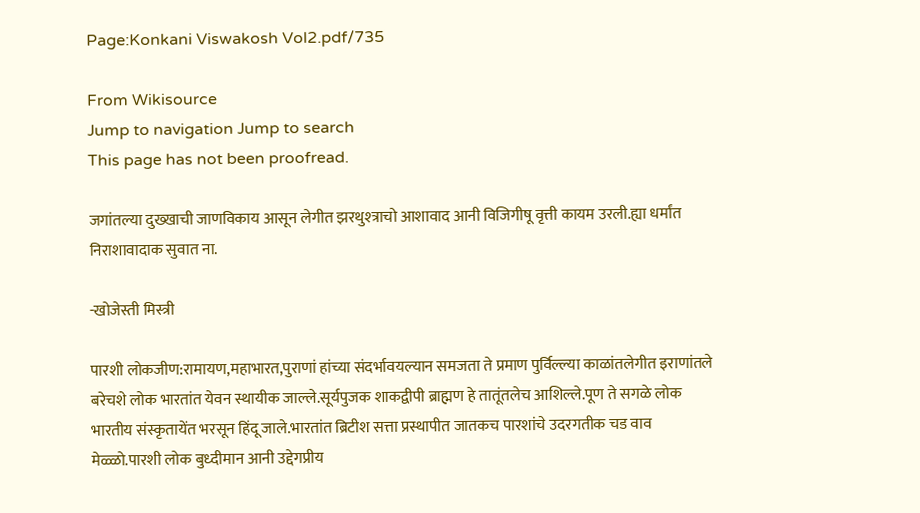Page:Konkani Viswakosh Vol2.pdf/735

From Wikisource
Jump to navigation Jump to search
This page has not been proofread.

जगांतल्या दुख्खाची जाणविकाय आसून लेगीत झरथुश्त्राचो आशावाद आनी विजिगीषू वृत्ती कायम उरली.ह्या धर्मांत निराशावादाक सुवात ना.

-खोजेस्ती मिस्त्री

पारशी लोकजीण:रामायण,महाभारत,पुराणां हांच्या संदर्भावयल्यान समजता ते प्रमाण पुर्विल्ल्या काळांतलेगीत इराणांतले बरेचशे लोक भारतांत येवन स्थायीक जाल्ले.सूर्यपुजक शाकद्वीपी ब्राह्मण हे तातूंतलेच आशिल्ले.पूण ते सगळे लोक भारतीय संस्कृतायेंत भरसून हिंदू जाले.भारतांत ब्रिटीश सत्ता प्रस्थापीत जातकच पारशांचे उदरगतीक चड वाव मेळ्ळो.पारशी लोक बुध्दीमान आनी उद्देगप्रीय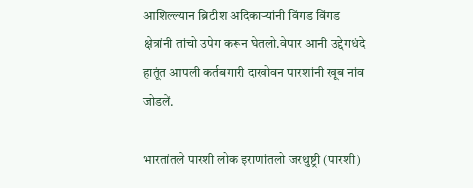आशिल्ल्यान ब्रिटीश अदिकाऱ्यांनी विंगड विंगड क्षेत्रांनी तांचो उपेग करून घेतलो.वेपार आनी उद्देगधंदे हातूंत आपली कर्तबगारी दाखोवन पारशांनी खूब नांव जोडलें.

भारतांतले पारशी लोक इराणांतलो जरथुष्ट्री (पारशी)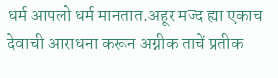धर्म आपलो धर्म मानतात.अहूर मज्द ह्या एकाच देवाची आराधना करून अग्नीक ताचें प्रतीक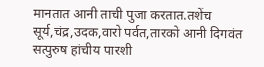मानतात आनी ताची पुजा करतात.तशेंच सूर्य,चंद्र,उदक,वारो पर्वत,तारको आनी दिगवंत सत्पुरुष हांचीय पारशी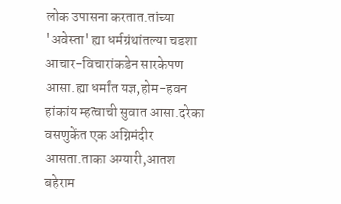लोक उपासना करतात.तांच्या 'अवेस्ता' ह्या धर्मग्रंथांतल्या चडशा आचार-विचारांकडेन सारकेपण आसा.ह्या धर्मांत यज्ञ,होम-हवन हांकांय म्हत्वाची सुवात आसा.दरेका वसणुकेंत एक अग्निमंदीर आसता.ताका अग्यारी,आतश बहेराम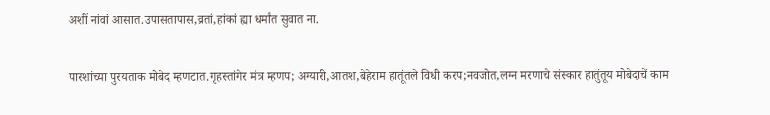अशीं नांवां आसात.उपासतापास,व्रतां,हांकां ह्या धर्मांत सुवात ना.

पारशांच्या पुरयताक मोबेद म्हणटात.गृहस्तांगेर मंत्र म्हणप; अग्यारी,आतश,बेहेराम हातूंतले विधी करप;नवजोत,लग्न मरणाचे संस्कार हातुंतूय मोबेदाचें काम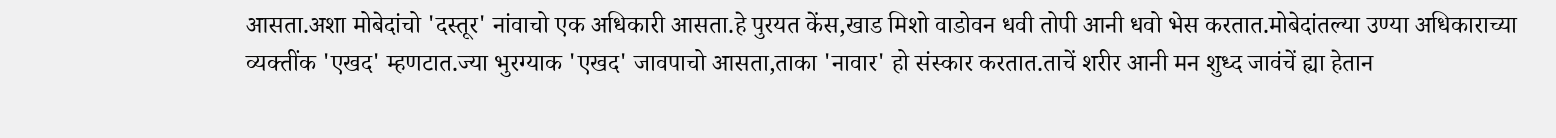आसता.अशा मोबेदांचो 'दस्तूर' नांवाचो एक अधिकारी आसता.हे पुरयत केंस,खाड मिशो वाडोवन धवी तोपी आनी धवो भेस करतात.मोबेदांतल्या उण्या अधिकाराच्या व्यक्तींक 'एखद' म्हणटात.ज्या भुरग्याक 'एखद' जावपाचो आसता,ताका 'नावार' हो संस्कार करतात.ताचें शरीर आनी मन शुध्द जावंचें ह्या हेतान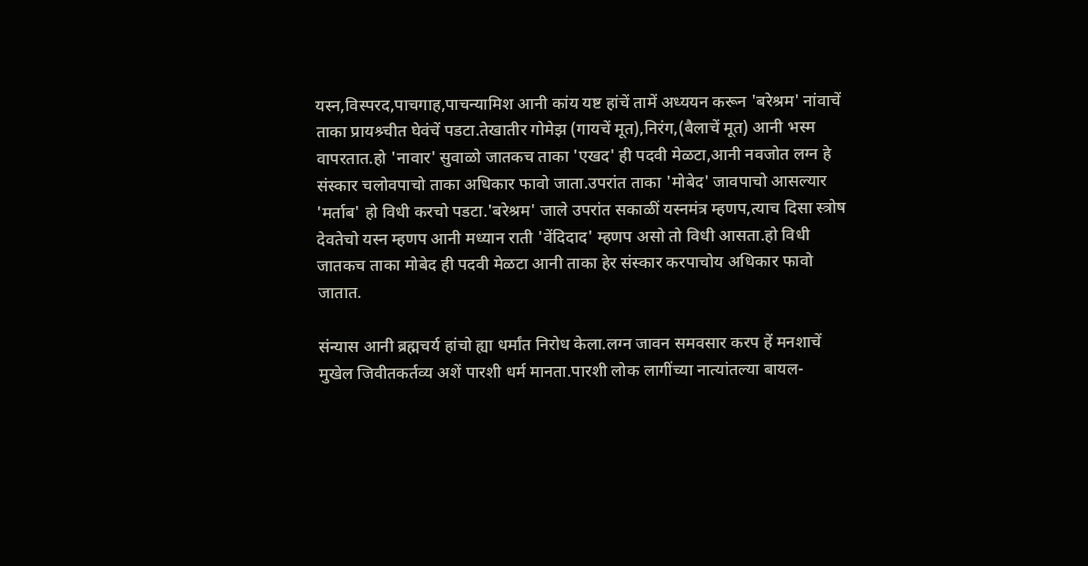यस्न,विस्परद,पाचगाह,पाचन्यामिश आनी कांय यष्ट हांचें तामें अध्ययन करून 'बरेश्रम' नांवाचें ताका प्रायश्र्चीत घेवंचें पडटा.तेखातीर गोमेझ (गायचें मूत),निरंग,(बैलाचें मूत) आनी भस्म वापरतात.हो 'नावार' सुवाळो जातकच ताका 'एखद' ही पदवी मेळटा,आनी नवजोत लग्न हे संस्कार चलोवपाचो ताका अधिकार फावो जाता.उपरांत ताका 'मोबेद' जावपाचो आसल्यार 'मर्ताब' हो विधी करचो पडटा.'बरेश्रम' जाले उपरांत सकाळीं यस्नमंत्र म्हणप,त्याच दिसा स्त्रोष देवतेचो यस्न म्हणप आनी मध्यान राती 'वेंदिदाद' म्हणप असो तो विधी आसता.हो विधी जातकच ताका मोबेद ही पदवी मेळटा आनी ताका हेर संस्कार करपाचोय अधिकार फावो जातात.

संन्यास आनी ब्रह्मचर्य हांचो ह्या धर्मांत निरोध केला.लग्न जावन समवसार करप हें मनशाचें मुखेल जिवीतकर्तव्य अशें पारशी धर्म मानता.पारशी लोक लागींच्या नात्यांतल्या बायल-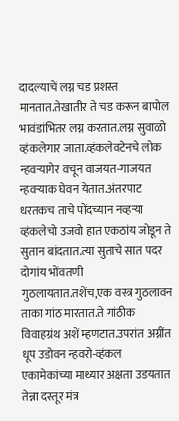दादल्याचें लग्न चड प्रशस्त मानतात.तेखातीर ते चड करून बापोल भावंडांभितर लग्न करतात.लग्न सुवाळो व्हंकलेगार जाता.व्हंकलेवटेनचे लोक न्हवऱ्यागेर वचून वाजयत-गाजयत न्हवऱ्याक घेवन येतात.अंतरपाट धरतकच ताचे पोंदच्यान नव्हऱ्या व्हंकलेचो उजवो हात एकठांय जोडून ते सुतान बांदतात.त्या सुताचे सात पदर दोगांय भोंवतणी गुठलायतात.तशेंच,एक वस्त्र गुठलावन ताका गांठ मारतात.ते गांठीक विवाहग्रंथ अशें म्हणटात.उपरांत अग्नींत धूप उडोवन न्हवरो-व्हंकल एकामेकांच्या माथ्यार अक्षता उडयतात तेन्ना दस्तूर मंत्र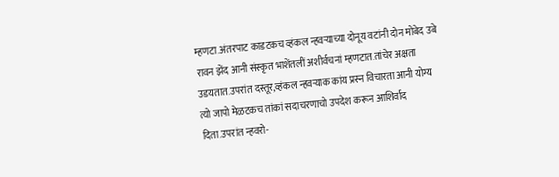म्हणटा.अंतरपाट काडटकच व्हंकल न्हवऱ्याच्या दोनूय वटांनी दोन मोबेद उबे रावन झेंद आनी संस्कृत भाशेंतलीं अशीर्वचनां म्हणटात.तांचेर अक्षता उडयतात.उपरांत दस्तूर,व्हंकल न्हवऱ्याक कांय प्रस्न विचारता आनी योग्य त्यो जापो मेळटकच तांकां सदाचरणाचो उपदेश करून आशिर्वाद दिता.उपरांत न्हवरो-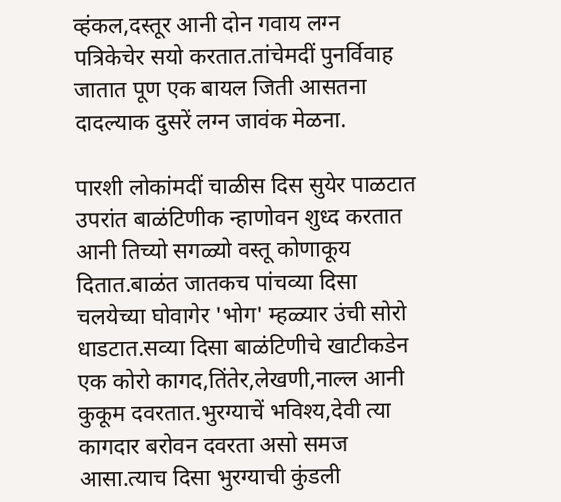व्हंकल,दस्तूर आनी दोन गवाय लग्न पत्रिकेचेर सयो करतात.तांचेमदीं पुनर्विवाह जातात पूण एक बायल जिती आसतना दादल्याक दुसरें लग्न जावंक मेळना.

पारशी लोकांमदीं चाळीस दिस सुयेर पाळटात उपरांत बाळंटिणीक न्हाणोवन शुध्द करतात आनी तिच्यो सगळ्यो वस्तू कोणाकूय दितात.बाळंत जातकच पांचव्या दिसा चलयेच्या घोवागेर 'भोग' म्हळ्यार उंची सोरो धाडटात.सव्या दिसा बाळंटिणीचे खाटीकडेन एक कोरो कागद,तिंतेर,लेखणी,नाल्ल आनी कुकूम दवरतात.भुरग्याचें भविश्य,देवी त्या कागदार बरोवन दवरता असो समज आसा.त्याच दिसा भुरग्याची कुंडली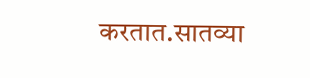करतात.सातव्या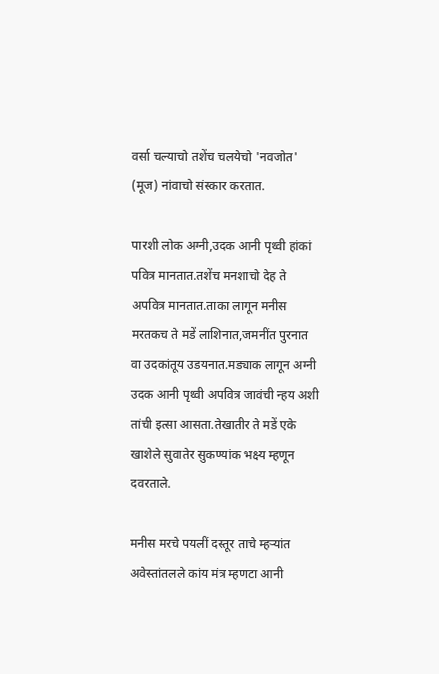वर्सा चल्याचो तशेंच चलयेचो 'नवजोत' (मूज) नांवाचो संस्कार करतात.

पारशी लोक अग्नी,उदक आनी पृथ्वी हांकां पवित्र मानतात.तशेंच मनशाचो देह ते अपवित्र मानतात.ताका लागून मनीस मरतकच ते मडें लाशिनात,जमनींत पुरनात वा उदकांतूय उडयनात.मड्याक लागून अग्नी उदक आनी पृथ्वी अपवित्र जावंची न्हय अशी तांची इत्सा आसता.तेखातीर ते मडें एके खाशेले सुवातेर सुकण्यांक भक्ष्य म्हणून दवरताले.

मनीस मरचे पयलीं दस्तूर ताचे म्हऱ्यांत अवेस्तांतलले कांय मंत्र म्हणटा आनी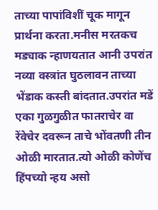ताच्या पापांविशीं चूक मागून प्रार्थना करता.मनीस मरतकच मड्याक न्हाणयतात आनी उपरांत नव्या वस्त्रांत घुठलावन ताच्या भेंडाक कस्ती बांदतात.उपरांत मडें एका गुळगुळीत फातराचेर वा रेंवेचेर दवरून ताचे भोंवतणी तीन ओळी मारतात.त्यो ओळी कोणेंच हिंपच्यो न्हय असो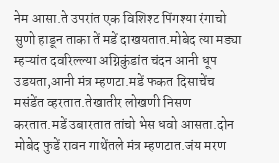नेम आसा.ते उपरांत एक विशिश्ट पिंगश्या रंगाचो सुणो हाडून ताका तें मडें दाखयतात.मोबेद त्या मड्या म्हऱ्यांत दवरिल्ल्या अग्निकुंडांत चंदन आनी धूप उडयता,आनी मंत्र म्हणटा.मडें फकत दिसाचेंच मसंडेंत व्हरतात.तेखातीर लोखणी निसण करतात.मडें उबारतात तांचो भेस धवो आसता.दोन मोबेद फुडें रावन गाथेंतले मंत्र म्हणटात.जंय मरण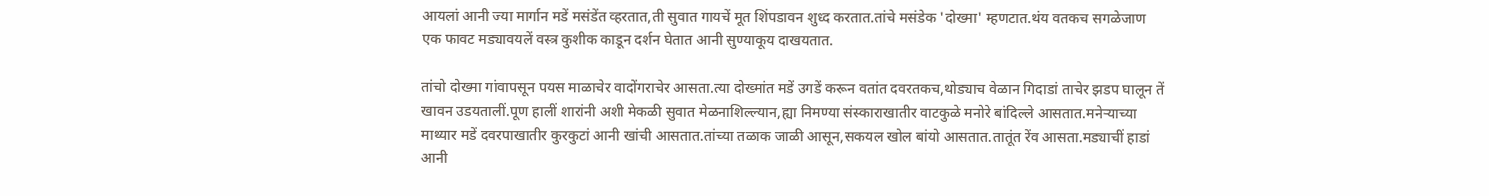आयलां आनी ज्या मार्गान मडें मसंडेंत व्हरतात,ती सुवात गायचें मूत शिंपडावन शुध्द करतात.तांचे मसंडेक 'दोख्मा' म्हणटात.थंय वतकच सगळेजाण एक फावट मड्यावयलें वस्त्र कुशीक काडून दर्शन घेतात आनी सुण्याकूय दाखयतात.

तांचो दोख्मा गांवापसून पयस माळाचेर वादोंगराचेर आसता.त्या दोख्मांत मडें उगडें करून वतांत दवरतकच,थोड्याच वेळान गिदाडां ताचेर झडप घालून तें खावन उडयतालीं.पूण हालीं शारांनी अशी मेकळी सुवात मेळनाशिल्ल्यान,ह्या निमण्या संस्काराखातीर वाटकुळे मनोरे बांदिल्ले आसतात.मनेऱ्याच्या माथ्यार मडें दवरपाखातीर कुरकुटां आनी खांची आसतात.तांच्या तळाक जाळी आसून,सकयल खोल बांयो आसतात.तातूंत रेंव आसता.मड्याचीं हाडां आनी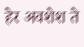हेर अवशेश ते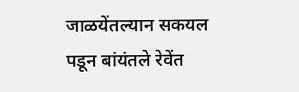जाळयेंतल्यान सकयल पडून बांयंतले रेवेंत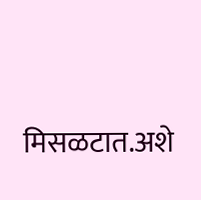मिसळटात.अशे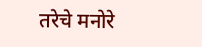तरेचे मनोरे